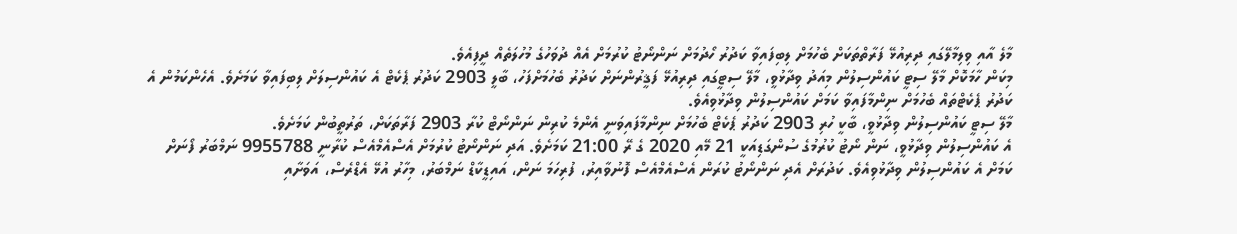މާލެ އާއި ވިލިމާލޭގައި ދިރިއުޅޭ ފަރާތްތަކަށް ބެހުމަށް ލިބިފައިވާ ކަދުރު ހޯދުމަށް ނަންނޯޓު ކުރުމަށް އެއް ދުވަހުގެ މުހުލަތެއް ދީފިއެވެ.
މިކަން ހާމަކޮށް މާލޭ ސިޓީ ކައުންސިލުން މިއަދު ވިދާޅުވީ، މާލޭ ސިޓީގައި ދިރިއުޅޭ ފަޤީރުންނަށް ކަދުރު ބެހުމަށްފަހު، ބާލީ 2903 ކަދުރު ޕެކެޓް އެ ކައުންސިލަށް ލިބިފައިވާ ކަމަށެވެ. އެހެންކަމުން އެ ކަދުރު ޕެކެޓްތައް ބެހުމަށް ނިންމާފައިވާ ކަމަށް ކައުންސިލުން ވިދާޅުވިއެވެ.
މާލޭ ސިޓީ ކައުންސިލުން ވިދާޅުވީ، ބާކީ ހުރި 2903 ކަދުރު ޕެކެޓް ބެހުމަށް ނިންމާފައިވަނީ އެންމެ ކުރިން ނަންނޯޓް ކުރާ 2903 ފަރާތަކަށް، ތަރުތީބުން ކަމަށެވެ.
އެ ކައުންސިލުން ވިދާޅުވީ، ނަން ނޯޓު ކުރުމުގެ ސުންގަޑިއަކީ 21 މޭއި 2020 ގެ ރޭ 21:00 ކަމަށެވެ. އަދި ނަންނޯޓު ކުރުމަށް އެސްއެމްއެސް ކުރާނީ 9955788 ނަމްބަރު ފޯނަށް ކަމަށް އެ ކައުންސިލުން ވިދާޅުވިއެވެ. ކަދުރަށް އެދި ނަންނޯޓު ކުރަން އެސްއެމްއެސް ފޮނުވާއިރު، ފުރިހަމަ ނަން، އައިޑީކާޑް ނަމްބަރު، މިހާރު އުޅޭ އެޑްރެސް، އަވަށާއި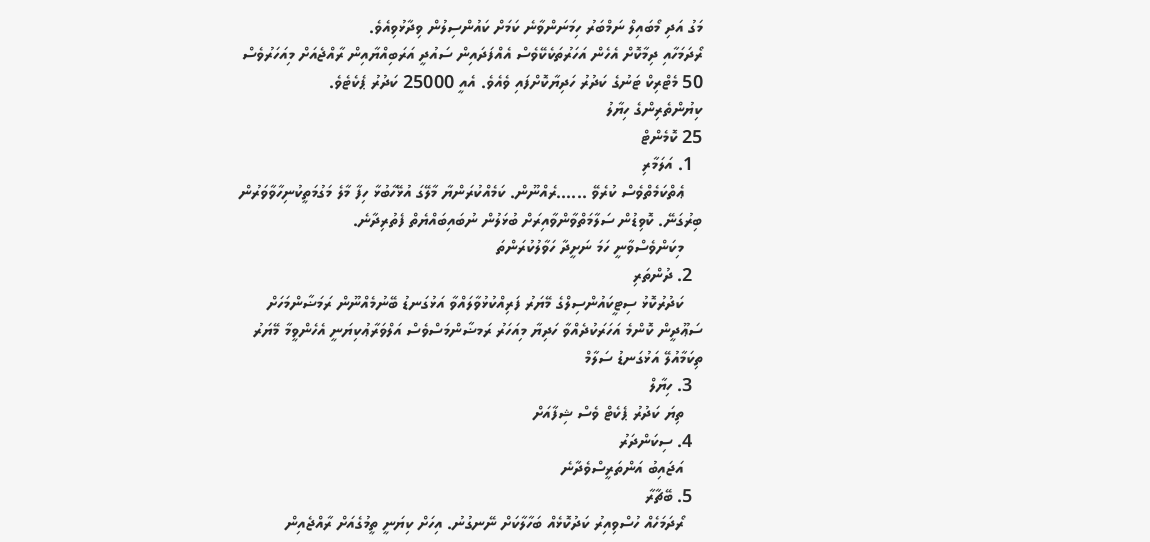މަގު އަދި މޯބައިލް ނަމްބަރު ހިމަނަންވާނެ ކަމަށް ކައުންސިލުން ވިދާޅުވިއެވެ.
ރޯދަމަހާއި ދިމާކޮށް އެހެން އަހަރުތަކެކޭވެސް އެއްފަދައިން ސައުދީ އަރަބިއްޔާއިން ރާއްޖެއަށް މިއަހަރުވެސް 50 މެޓްރިކް ޓަނުގެ ކަދުރު ހަދިޔާކޮށްފައި ވެއެވެ. އެއީ 25000 ކަދުރު ޕެކެޓެވެ.
ކިޔުންތެރިންގެ ހިޔާލު
25 ކޮމެންޓް
  1. އަލަމާރި
    ޢެތްކަމެތްވެސް ކުރެވޭ ......ރެއްނޫން. ކަމެއްކުރަންޔާ މާލޭގަ އުޅޭހާބުޅާ ހިފާ މާލެ މަގުމަތީކުނިހާވާވަރުން ބިރުގަނޭ. ކޮވިޑުން ސަލާމަތްވާންވާއިރަށް ބުޅަލުން ނުބައިބައްޔެތް ފެތުރިދާނެ.
    މިކަންވެސްވާނީ ހަމަ ނަށީދާ ހަވާލުކުރަންތަ
  2. ދުންތަރި
    ކަދުރުކޮޅު ސިޓީކައުންސިލްގެ މޭޔަރު ފަރިއްކުޅުވާލައްވާ އަޅުގަނޑު ބޭނުމެއްނޫން ރަމަޟާންމަހަށް ސަޢޫދީން ކޮންމެ އަހަރަކުދެއްވާ ހަދިޔާ މިއަހަރު ރަމޟާންމަސްވެސް އަލްވަރާޢުކިޔަނީ އެހެންވީމާ މޭޔަރު ތިކަމާއުލޭ އަޅުގަނޑު ސަލާމް
  3. ހިޔާލް
    ތިޔަ ކަދުރު ޕެކެޓް ވެސް ޝިފާއަށް
  4. ސިކަންދަރު
    އަޖައިބު އަންތަރީސްވެދާނެ
  5. ބޭޗާރާ
    ރޯދަމަހެއް ހުސްވިއިރު ކަދުކޮޅެއް ބަހާލާކަށް ނޭނގުނު. އިހަށް ކިޔަނީ ތީމުގެއަށް ރާއްޖެއިން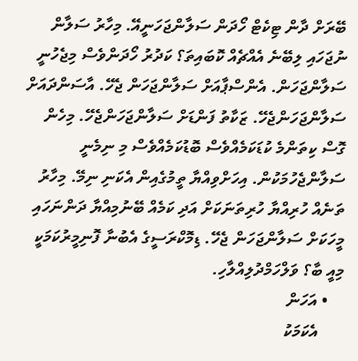ބޭރަށް ދާން ޓިކެޓް ހޯދަން ސަލާންޖަހަނީއޭ. މިހާރު ސަލާން ނުޖަހައި ލިބޭނެ އެއްޗެއް ކޮބައިތަ؟ ކަދުރު ހޯދަންވެސް މިޖެހުނީ ސަލާންޖަހަން. އެންސްޕާއަށް ސަލާންޖަހަން ޖެހޭ. އާސަންދައަށް ސަލާންޖަހަންޖެހޭ. ޒަކާތު ފަންޑަށް ސަލާންޖަހަންޖެހޭ. މިހެން ގޮސް ކިތަންމެ ކުޑަކަމެއްވެސް ބޮޑުކަމެއްވެސް މި ނިމެނީ ސަލާންޖެހުމަކުން. އިހަށްވިއްޔާ ތީމުގެއިން އެކަނި ނިމޭ. މިހާރު ތަނެއް ހުރިއްޔާ ހުރިތަނަކަށް އަދި ކަމެއް ބޭނުމިއްޔާ ދަންނަހައި މީހަކަށް ސަލާންޖަހަން ޖެހޭ. ޑިމޮކްރަސީގެ އެބުނާ ފޮނިމީރުކަމަކީ މިއީ ބާ؟ ވަލްހަމްދުލިއްލާހި.
    • އަހަން
      އެކަމަކު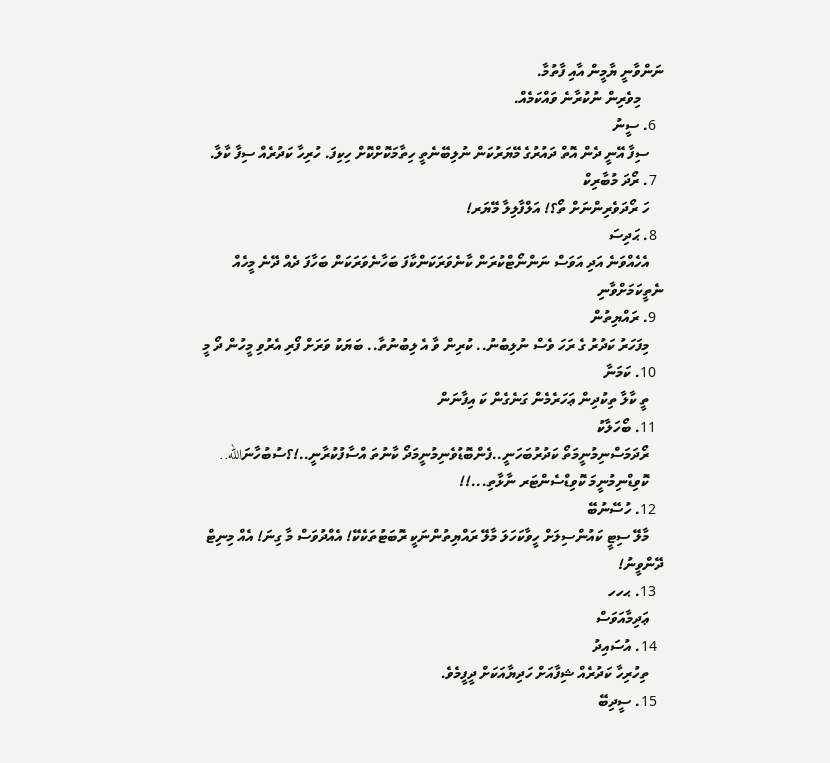ނަންވާނީ ޔާމީން އާއި ފާތުމާ.
      މިވެރިން ނުކުރާނެ ވައްކަމެއް.
  6. ސީނު
    ސިފާ އޭނީ ދެން އޮތް ދައުރުގެ މޭޔަރުކަން ނުލިބޭނެތީ ހިތާމަކޮށްކޮށް ހިކިފަ. ހުރިހާ ކަދުރެއް ސިފާ ކާލާ.
  7. ރޯދަ މުބާރިކް
    ހަ ރޯދަވެރިންނަށް ތޯ؟! އަލްފާލިލާ މޭޔަރ!
  8. ޙަދިސަ
    އެހެއްވަނެ އަދި އަވަސް ނަންނޯޓްކުރަން ކާނެވަރަކަންކާފަ ބަހާނެވަރަކަން ބަހާފަ ދެއް ދޭނެ މީހެއް ނެތީކަމަށްވާނި
  9. ރައްޔިތުން
    މިފަހަރު ކަދުރު ގެ ރަހަ ވެސް ނުލިބުނު.. ކުރިން ވާ އެ ލިބުނުތާ.. ބަޔަކު ވަރަށް ފޯރި އެރުވި މީހުން ދޯ މީ
  10. ކަމަނާ
    ތީ ކާލާ ތިކުދިން ޢަހަރެމެން ގަނެގެން ކަ އިފާނަން
  11. ބޯހަލާކު
    ރޯދަމަސްނިމުނީމަތޯ ކަދުރުބަހަނީ..ފެންބޮޑުވެނިމުނީމަދޯ ކާނުތަ އްސާފުކުރާނީ..!؟ސުބުހާނަالله..
    ކޮވިޑްނިމުނީމަ ކޮވިޑްސެންޓަރ ނާޅާތި...!!
  12. ހުސޭނުބޭ
    މާލޭ ސިޓީ ކައުންސިލަށް ހީވާކަހަލަ މާލޭ ރައްޔިތުންނަކީ ރޮބަޓުތަކެކޭ! އެއްދުވަސް މާ ގިނަ! އެއް މިނިޓް ދޭންވީނު!
  13. ޙހހ
    ޢަދިމާއަވަސް
  14. އުސައިދު
    ތިހުރިހާ ކަދުރެއް ޝިފާއަށް ހަދިޔާއަކަށް ދީފީމެވެ.
  15. ސީދިބޭ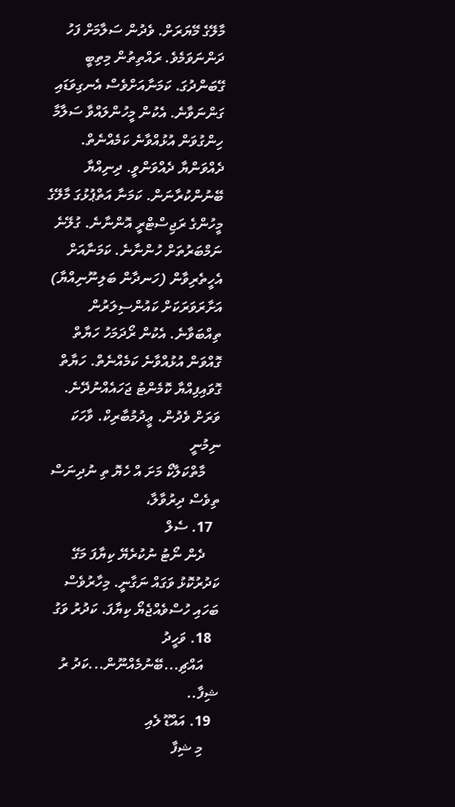މާލޭގެ މޭޔަރަށް. ވެދުން ސަލާމަށް ފަހު ދަންނަވަމެވެ. ރައްތިތުން މިތިބީ ގޭބަންދުގަ. ކަމަނާއަށްވެސް އެނގިވަޑައި ގަންނަވާނެ. އެކުން މީހުންލައްވާ ސަލާމާ ހިންގުވަން އުޅުއްވާނެ ކަމެއްނެތް. ދެއްވަންޔާ ދެއްވަންވީ. ދިނިއްޔާ ބޭނުންކުރާނަން. ކަމަނާ އަތްޕުޅުގަ މާލޭގެ މީހުންގެ ރަޖިސްޓްރީ އޮންނާނެ. ގުލޭނެ ނަމްބަރުތަށް ހުންނާނެ. ކަމަނާއަށް އެހީތެރިވާން (ހަނދާން ބަލިނޫނިއްޔާ) އަށާރަވަރަކަށް ކައުންސިލަރުން ތިއްބަވާނެ. އެކުން ރޯދަމަހު ހަޔާތް ގޮއްވަން އުޅުއްވާނެ ކަމެއްނެތް. ހަޔާތް ގޮވައިފިއްޔާ ކޮމެންޓު ޖަހައެއްނުދޭނެ. ވަރަށް ވެދުން. ޢީދުމުބާރިކް. ވާހަކަ ނިމުނީ
    މާތްކަލާކޯ މަށަ އް ހެޔޮ ތި ނުދިނަސް ތިވެސް ދިރުވާލާ،
  17. ސެލް
    ދެން ނޯޓު ނުކުރެޔޭ ކިޔާފަ މަގޭ ކަދުރުކޮޅު ވަގައް ނަގާނީ. މިހާރުވެސް ބަހައި ހުސްވެއްޖެޔޯ ކިޔާފަ. ކަދުރު ވަގު
  18. ވަހީދު
    އައްޗި...ބޭނުމެއްނޫން...ކަދު ރު ޝިފާ..
  19. އައްޑޫ ލެއި
    މި ޝިފާ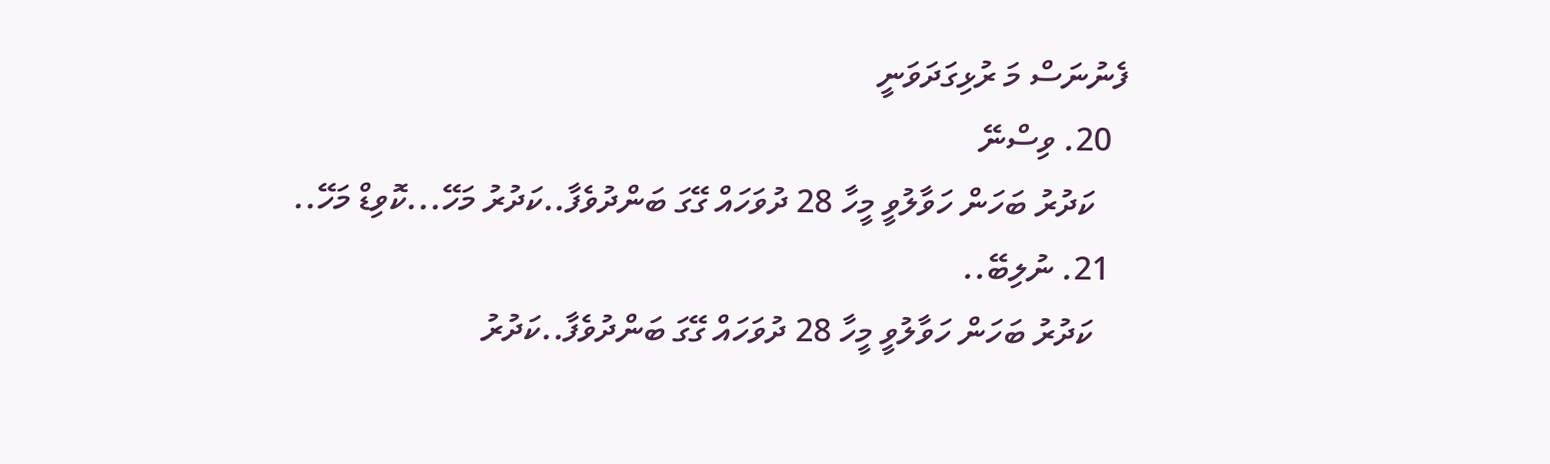ފެނުނަސް މަ ރުޅިގަދަވަނީ
  20. ވިސްނޭ
    ކަދުރު ބަހަން ހަވާލުވީ މީހާ 28 ދުވަހައް ގޭގަ ބަންދުވެފާ..ކަދުރު މަހޭ...ކޮވިޑް މަހޭ..
  21. ނުލިބޭ..
    ކަދުރު ބަހަން ހަވާލުވީ މީހާ 28 ދުވަހައް ގޭގަ ބަންދުވެފާ..ކަދުރު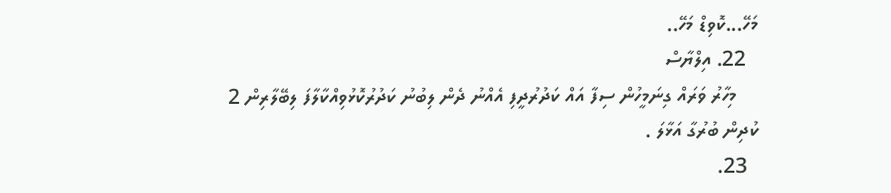މަހޭ...ކޮވިޑް މަހޭ..
  22. އިލްޔާސް
    މިހާރު ވަރައް ގިނަމީހުން ސިފާ އައް ކަދުރުދީފި އެއްނު ދެން ލިބުނު ކަދުރުކޮޅުވިއްކާލާފަ ލިބޭލާރިން 2 ކުދިން ބުރުގާ އަޅާލަ .
  23.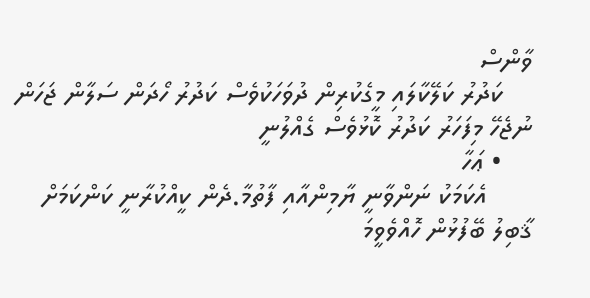ވާންސް
    ކަދުރު ކަލޭކާލައި މީގެކުރިން ދުވަހަކުވެސް ކަދުރު ހޯދަން ސަލާން ޖަހަން ނުޖެހޭ މިފަހަރު ކަދުރު ކޮޅުވެސް ގެއްލުނީ
    • ޢަހާ
      އެކަމަކު ނަންވާނީ ޔާމިންއާއި ފާތުމާ.ދެން ކީއްކުރާނީ ކަންކަމަށް ޤާބިލު ބޭފުޅުން ހޮއްވެވީމަ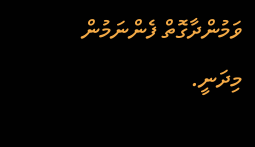ވަމުންދާގޮތް ފެންނަމުން މިދަނީ.